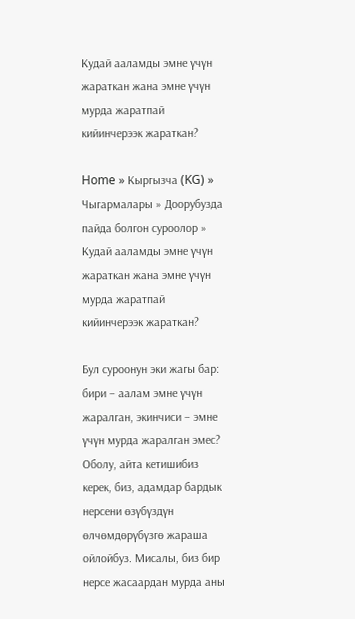Кудай ааламды эмне үчүн жараткан жана эмне үчүн мурда жаратпай кийинчерээк жараткан?

Home » Kыргызча (KG) » Чыгармалары » Доорубузда пайда болгон суроолор » Кудай ааламды эмне үчүн жараткан жана эмне үчүн мурда жаратпай кийинчерээк жараткан?

Бул суроонун эки жагы бар: бири – аалам эмне үчүн жаралган, экинчиси – эмне үчүн мурда жаралган эмес? Оболу, айта кетишибиз керек, биз, адамдар бардык нерсени өзүбүздүн өлчөмдөрүбүзгө жараша ойлойбуз. Мисалы, биз бир нерсе жасаардан мурда аны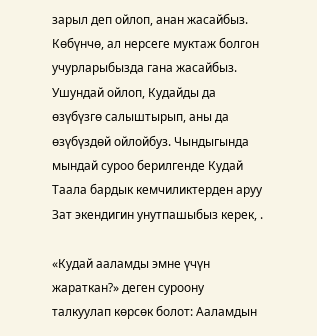зарыл деп ойлоп, анан жасайбыз. Көбүнчө, ал нерсеге муктаж болгон учурларыбызда гана жасайбыз. Ушундай ойлоп, Кудайды да өзүбүзгө салыштырып, аны да өзүбүздөй ойлойбуз. Чындыгында мындай суроо берилгенде Кудай Таала бардык кемчиликтерден аруу Зат экендигин унутпашыбыз керек, .

«Кудай ааламды эмне үчүн жараткан?» деген суроону талкуулап көрсөк болот: Ааламдын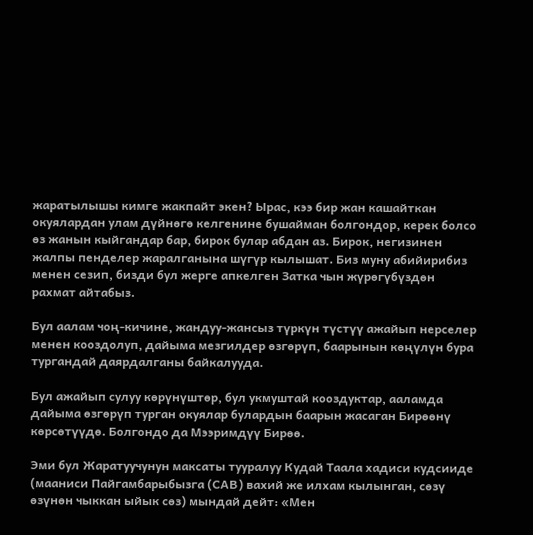жаратылышы кимге жакпайт экен? Ырас, кээ бир жан кашайткан окуялардан улам дүйнөгө келгенине бушайман болгондор, керек болсо өз жанын кыйгандар бар, бирок булар абдан аз. Бирок, негизинен жалпы пенделер жаралганына шүгүр кылышат. Биз муну абийирибиз менен сезип, бизди бул жерге апкелген Затка чын жүрөгүбүздөн рахмат айтабыз.

Бул аалам чоң-кичине, жандуу-жансыз түркүн түстүү ажайып нерселер менен кооздолуп, дайыма мезгилдер өзгөрүп, баарынын көңүлүн бура тургандай даярдалганы байкалууда.

Бул ажайып сулуу көрүнүштөр, бул укмуштай кооздуктар, ааламда дайыма өзгөрүп турган окуялар булардын баарын жасаган Бирөөнү көрсөтүүдө. Болгондо да Мээримдүү Бирөө.

Эми бул Жаратуучунун максаты тууралуу Кудай Таала хадиси кудсииде (мааниси Пайгамбарыбызга (САВ) вахий же илхам кылынган, сөзү өзүнөн чыккан ыйык сөз) мындай дейт: «Мен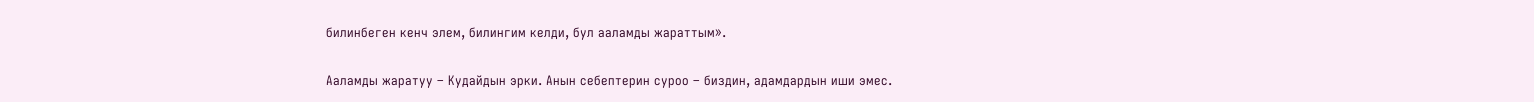билинбеген кенч элем, билингим келди, бул ааламды жараттым».

Ааламды жаратуу – Кудайдын эрки. Анын себептерин суроо – биздин, адамдардын иши эмес.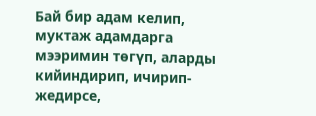Бай бир адам келип, муктаж адамдарга мээримин төгүп, аларды кийиндирип, ичирип-жедирсе,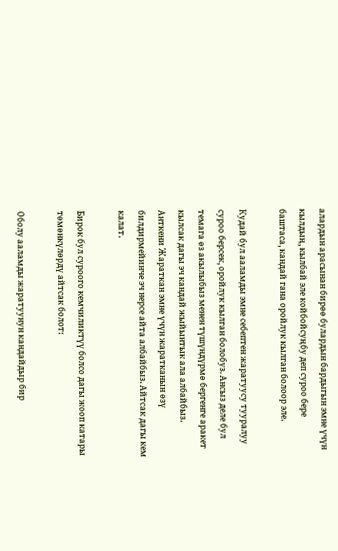алардын арасынан бирөө булардын бардыгын эмне үчүн кылдың, кылбай эле койбойсуңбу деп суроо бере баштаса, кандай гана оройлук кылган болоор эле.

Кудай бул ааламды эмне себептен жаратуусу тууралуу суроо берсек, оройлук кылган болобуз. Ансыз деле бул темага өз акылыбыз менен түшүндүрмө бергенге аракет кылсак дагы эч кандай жыйынтык ала албайбыз. Анткени Жараткан эмне үчүн жаратканын өзү билдирмейинче эч нерсе айта албайбыз. Айтсак дагы кем калат.

Бирок бул суроого кемчиликтүү болсо дагы жооп катары төмөнкүлөрдү айтсак болот:

Оболу ааламды жаратуунун кандайдыр бир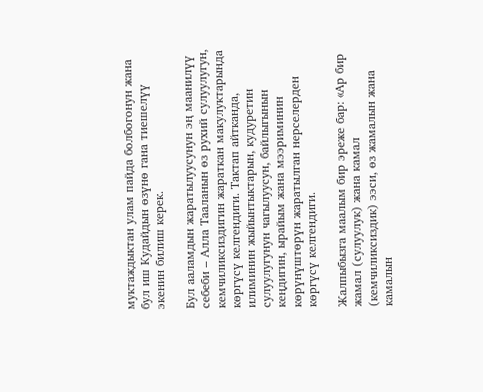муктаждыктан улам пайда болбогонун жана бул иш Кудайдын өзүнө гана тиешелүү экенин билиш керек.

Бул ааламдын жаратылуусунун эң маанилүү себеби – Алла Тааланын өз рухий сулуулугун, кемчиликсиздигин жараткан макулуктарында көргүсү келгендиги. Тактап айтканда, илиминин жыйынтыктарын, кудуретин сулуулугунун чагылуусун, байлыгынын кеңдигин, ырайым жана мээриминин көрүнүштөрүн жаратылган нерселерден көргүсү келгендиги.

Жалпыбызга маалым бир эреже бар: «Ар бир жамал (сулуулук) жана камал (кемчиликсиздик) ээси, өз жамалын жана камалын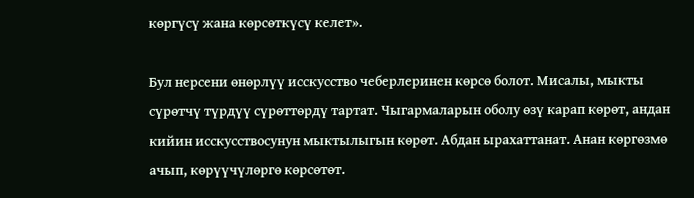көргүсү жана көрсөткүсү келет».

Бул нерсени өнөрлүү исскусство чеберлеринен көрсө болот. Мисалы, мыкты сүрөтчү түрдүү сүрөттөрдү тартат. Чыгармаларын оболу өзү карап көрөт, андан кийин исскусствосунун мыктылыгын көрөт. Абдан ырахаттанат. Анан көргөзмө ачып, көрүүчүлөргө көрсөтөт.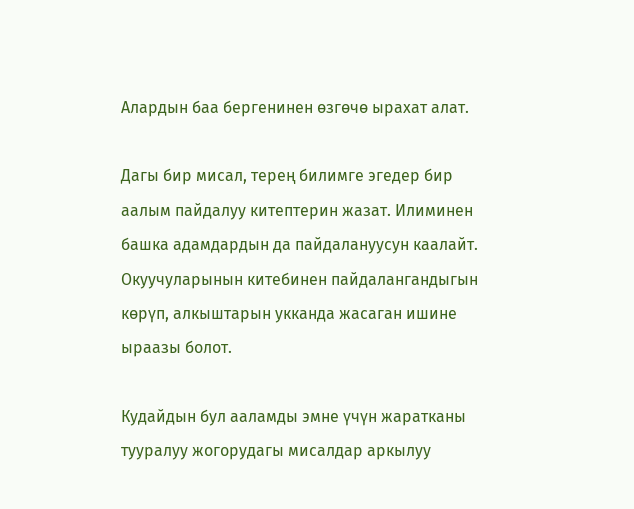Алардын баа бергенинен өзгөчө ырахат алат.

Дагы бир мисал, терең билимге эгедер бир аалым пайдалуу китептерин жазат. Илиминен башка адамдардын да пайдалануусун каалайт. Окуучуларынын китебинен пайдалангандыгын көрүп, алкыштарын укканда жасаган ишине ыраазы болот.

Кудайдын бул ааламды эмне үчүн жаратканы тууралуу жогорудагы мисалдар аркылуу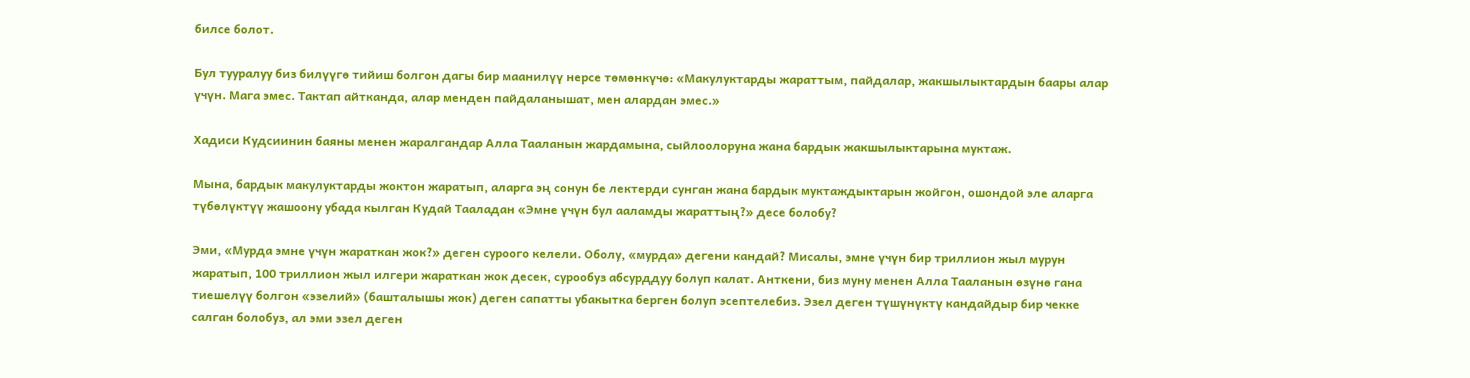билсе болот.

Бул тууралуу биз билүүгө тийиш болгон дагы бир маанилүү нерсе төмөнкүчө: «Макулуктарды жараттым, пайдалар, жакшылыктардын баары алар үчүн. Мага эмес. Тактап айтканда, алар менден пайдаланышат, мен алардан эмес.»

Хадиси Кудсиинин баяны менен жаралгандар Алла Тааланын жардамына, сыйлоолоруна жана бардык жакшылыктарына муктаж.

Мына, бардык макулуктарды жоктон жаратып, аларга эң сонун бе лектерди сунган жана бардык муктаждыктарын жойгон, ошондой эле аларга түбөлүктүү жашоону убада кылган Кудай Тааладан «Эмне үчүн бул ааламды жараттың?» десе болобу?

Эми, «Мурда эмне үчүн жараткан жок?» деген суроого келели. Оболу, «мурда» дегени кандай? Мисалы, эмне үчүн бир триллион жыл мурун жаратып, 100 триллион жыл илгери жараткан жок десек, сурообуз абсурддуу болуп калат. Анткени, биз муну менен Алла Тааланын өзүнө гана тиешелүү болгон «эзелий» (башталышы жок) деген сапатты убакытка берген болуп эсептелебиз. Эзел деген түшүнүктү кандайдыр бир чекке салган болобуз, ал эми эзел деген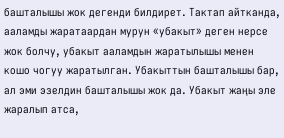башталышы жок дегенди билдирет. Тактап айтканда, ааламды жаратаардан мурун «убакыт» деген нерсе жок болчу, убакыт ааламдын жаратылышы менен кошо чогуу жаратылган. Убакыттын башталышы бар, ал эми эзелдин башталышы жок да. Убакыт жаңы эле жаралып атса,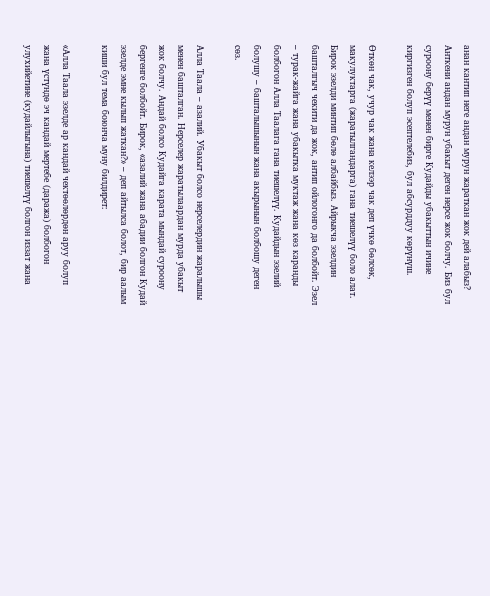анан кантип неге андан мурун жараткан жок дей алабыз? Анткени андан мурун убакыт деген нерсе жок болчу. Биз бул суроону берүү менен бирге Кудайды убакыттын ичине киргизген болуп эсептелебиз, бул абсурддуу көрүнүш.

Өткөн чак, учур чак жана келээр чак деп үчкө бөлсөк, макулуктарга (жаратылгандарга) гана тиешелүү боло алат. Бирок эзелди минтип бөлө албайбыз. Айрыкча эзелдин башталгыч чекити да жок, антип ойлогонго да болбойт. Эзел – турак-жайга жана убакытка муктаж жана көз каранды болбогон Алла Таалага гана тиешелүү. Кудайдын эзелий болушу – башталышынын жана акырынын болбошу деген сөз.

Алла Таала – азалий. Убакыт болсо нерселердин жаралышы менен башталган. Нерселер жаратылаардан мурда убакыт жок болчу. Андай болсо Кудайга карата мындай суроону бергенге болбойт. Бирок, «азалий жана абадии болгон Кудай эзелде эмне кылып жаткан?» – деп айтылса болот, бир аалым киши бул тема боюнча муну билдирет:

«Алла Таала эзелде ар кандай чектөөлөрдөн аруу болуп жана үстүндө эч кандай мертебе (даража) болбогон улухийетине (кудайлыгына) тиешелүү болгон иззат жана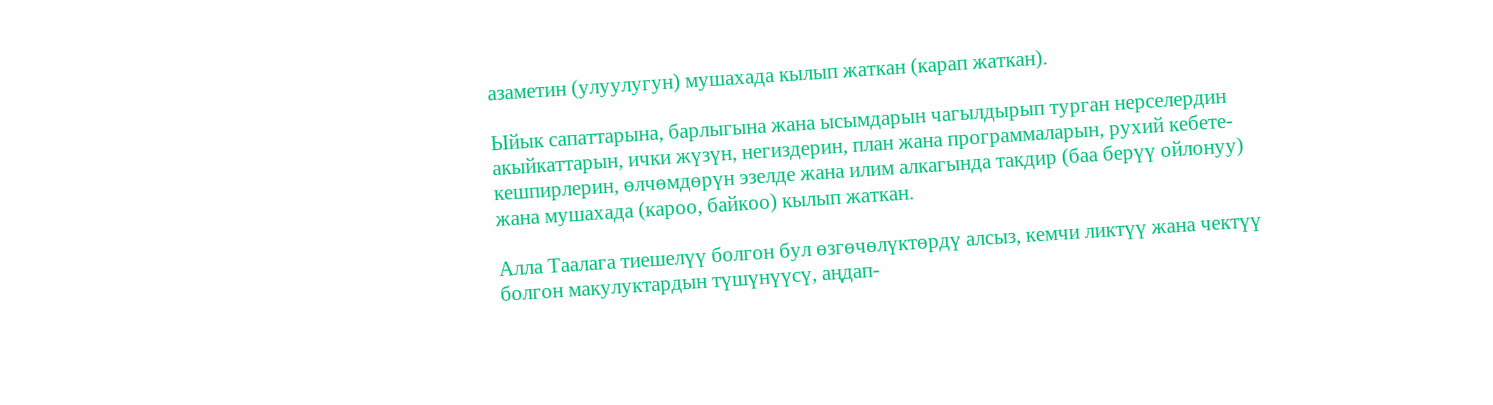азаметин (улуулугун) мушахада кылып жаткан (карап жаткан).

Ыйык сапаттарына, барлыгына жана ысымдарын чагылдырып турган нерселердин акыйкаттарын, ички жүзүн, негиздерин, план жана программаларын, рухий кебете-кешпирлерин, өлчөмдөрүн эзелде жана илим алкагында такдир (баа берүү ойлонуу) жана мушахада (кароо, байкоо) кылып жаткан.

Алла Таалага тиешелүү болгон бул өзгөчөлүктөрдү алсыз, кемчи ликтүү жана чектүү болгон макулуктардын түшүнүүсү, аңдап-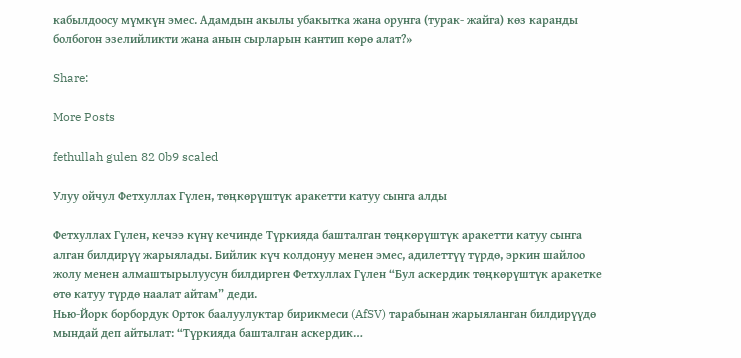кабылдоосу мүмкүн эмес. Адамдын акылы убакытка жана орунга (турак- жайга) көз каранды болбогон эзелийликти жана анын сырларын кантип көрө алат?»

Share:

More Posts

fethullah gulen 82 0b9 scaled

Улуу ойчул Фетхуллах Гүлен, төңкөрүштүк аракетти катуу сынга алды

Фетхуллах Гүлен, кечээ күнү кечинде Түркияда башталган төңкөрүштүк аракетти катуу сынга алган билдирүү жарыялады. Бийлик күч колдонуу менен эмес, адилеттүү түрдө, эркин шайлоо жолу менен алмаштырылуусун билдирген Фетхуллах Гүлен “Бул аскердик төңкөрүштүк аракетке өтө катуу түрдө наалат айтам” деди.
Нью-Йорк борбордук Орток баалуулуктар бирикмеси (AfSV) тарабынан жарыяланган билдирүүдө мындай деп айтылат: “Түркияда башталган аскердик…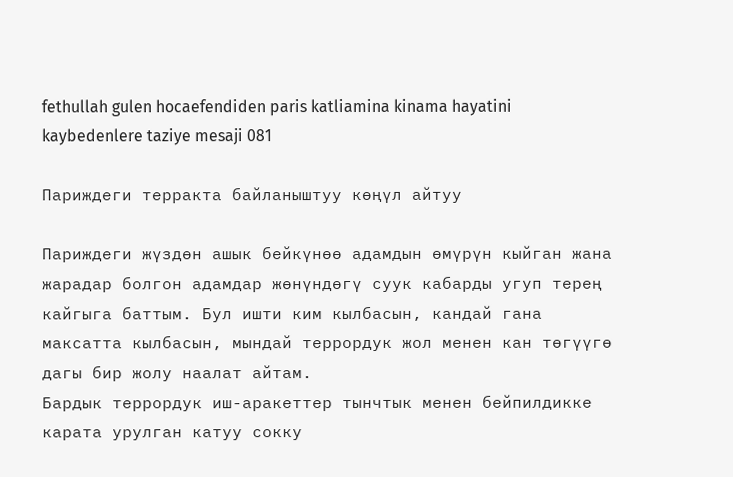fethullah gulen hocaefendiden paris katliamina kinama hayatini kaybedenlere taziye mesaji 081

Париждеги терракта байланыштуу көңүл айтуу

Париждеги жүздөн ашык бейкүнөө адамдын өмүрүн кыйган жана жарадар болгон адамдар жөнүндөгү суук кабарды угуп терең кайгыга баттым. Бул ишти ким кылбасын, кандай гана максатта кылбасын, мындай террордук жол менен кан төгүүгө дагы бир жолу наалат айтам.
Бардык террордук иш-аракеттер тынчтык менен бейпилдикке карата урулган катуу сокку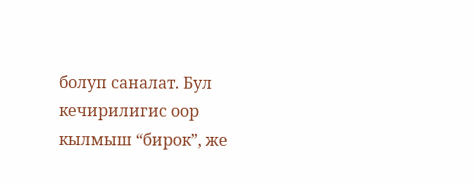болуп саналат. Бул кечирилигис оор кылмыш “бирок”, же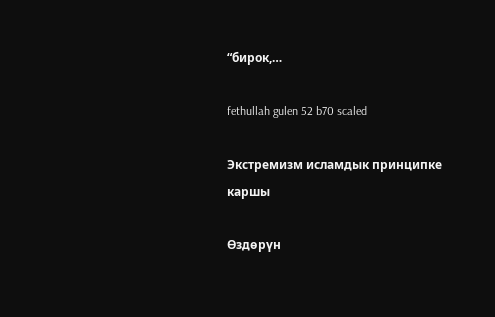“бирок,…

fethullah gulen 52 b70 scaled

Экстремизм исламдык принципке каршы

Өздөрүн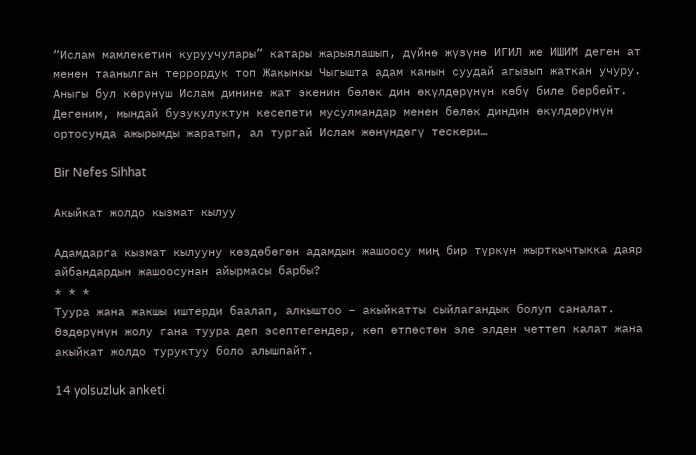“Ислам мамлекетин куруучулары” катары жарыялашып, дүйнө жүзүнө ИГИЛ же ИШИМ деген ат менен таанылган террордук топ Жакынкы Чыгышта адам канын суудай агызып жаткан учуру. Аныгы бул көрүнүш Ислам динине жат экенин бөлөк дин өкүлдөрүнүн көбү биле бербейт. Дегеним, мындай бузукулуктун кесепети мусулмандар менен бөлөк диндин өкүлдөрүнүн ортосунда ажырымды жаратып, ал тургай Ислам жөнүндөгү тескери…

Bir Nefes Sihhat

Акыйкат жолдо кызмат кылуу

Адамдарга кызмат кылууну көздөбөгөн адамдын жашоосу миң бир түркүн жырткычтыкка даяр айбандардын жашоосунан айырмасы барбы?
* * *
Туура жана жакшы иштерди баалап, алкыштоо – акыйкатты сыйлагандык болуп саналат. Өздөрүнүн жолу гана туура деп эсептегендер, көп өтпөстөн эле элден четтеп калат жана акыйкат жолдо туруктуу боло алышпайт.

14 yolsuzluk anketi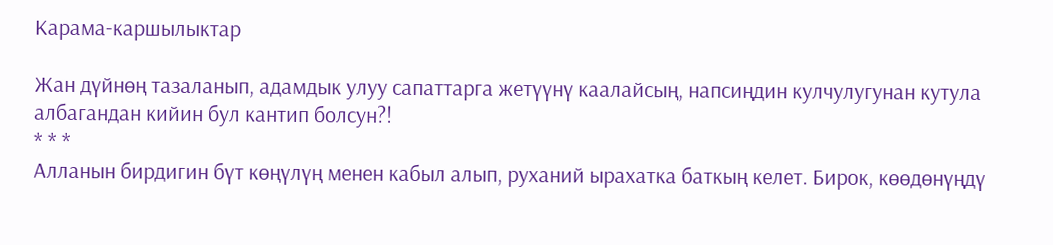Карама-каршылыктар

Жан дүйнөң тазаланып, адамдык улуу сапаттарга жетүүнү каалайсың, напсиңдин кулчулугунан кутула албагандан кийин бул кантип болсун?!
* * *
Алланын бирдигин бүт көңүлүң менен кабыл алып, руханий ырахатка баткың келет. Бирок, көөдөнүңдү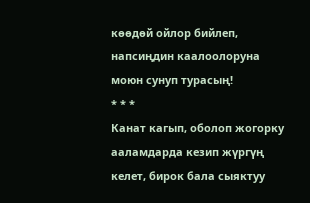көөдөй ойлор бийлеп, напсиңдин каалоолоруна моюн сунуп турасың!
* * *
Канат кагып, оболоп жогорку ааламдарда кезип жүргүң келет, бирок бала сыяктуу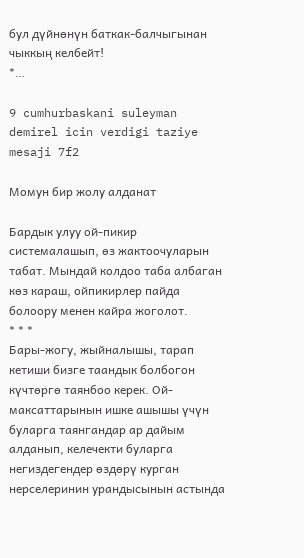бул дүйнөнүн баткак-балчыгынан чыккың келбейт!
*…

9 cumhurbaskani suleyman demirel icin verdigi taziye mesaji 7f2

Момун бир жолу алданат

Бардык улуу ой-пикир системалашып, өз жактоочуларын табат. Мындай колдоо таба албаган көз караш, ойпикирлер пайда болоору менен кайра жоголот.
* * *
Бары-жогу, жыйналышы, тарап кетиши бизге таандык болбогон күчтөргө таянбоо керек. Ой-максаттарынын ишке ашышы үчүн буларга таянгандар ар дайым алданып, келечекти буларга негиздегендер өздөрү курган нерселеринин урандысынын астында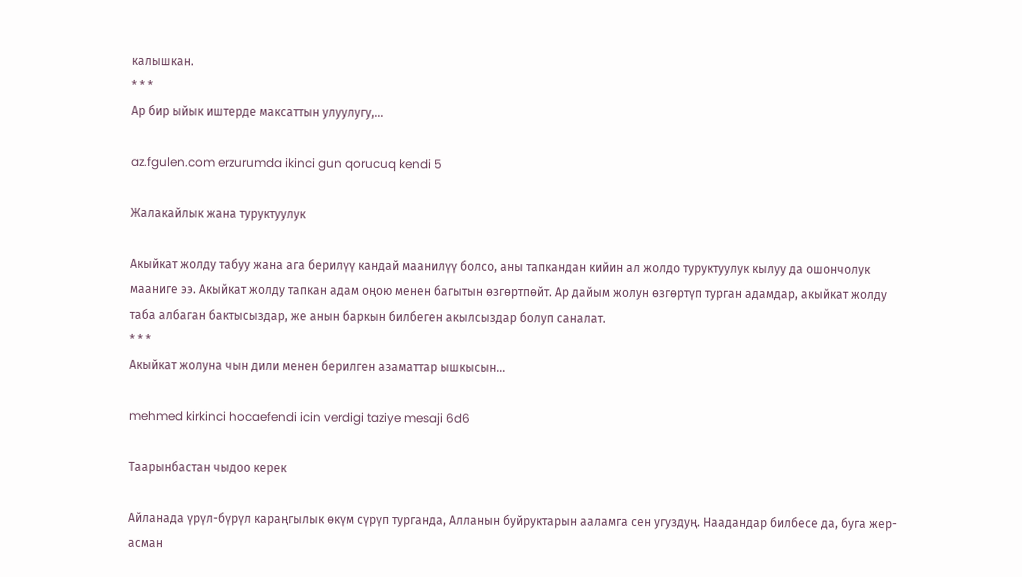калышкан.
* * *
Ар бир ыйык иштерде максаттын улуулугу,…

az.fgulen.com erzurumda ikinci gun qorucuq kendi 5

Жалакайлык жана туруктуулук

Акыйкат жолду табуу жана ага берилүү кандай маанилүү болсо, аны тапкандан кийин ал жолдо туруктуулук кылуу да ошончолук мааниге ээ. Акыйкат жолду тапкан адам оңою менен багытын өзгөртпөйт. Ар дайым жолун өзгөртүп турган адамдар, акыйкат жолду таба албаган бактысыздар, же анын баркын билбеген акылсыздар болуп саналат.
* * *
Акыйкат жолуна чын дили менен берилген азаматтар ышкысын…

mehmed kirkinci hocaefendi icin verdigi taziye mesaji 6d6

Таарынбастан чыдоо керек

Айланада үрүл-бүрүл караңгылык өкүм сүрүп турганда, Алланын буйруктарын ааламга сен угуздуң. Наадандар билбесе да, буга жер-асман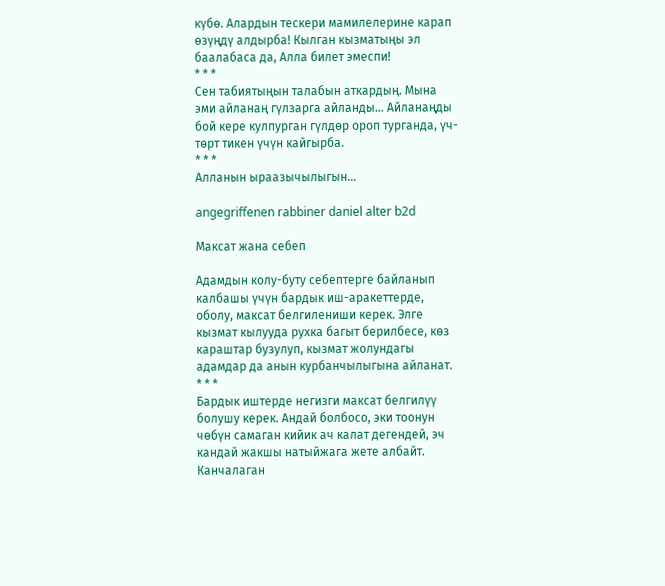күбө. Алардын тескери мамилелерине карап өзүңдү алдырба! Кылган кызматыңы эл баалабаса да, Алла билет эмеспи!
* * *
Сен табиятыңын талабын аткардың. Мына эми айланаң гүлзарга айланды… Айланаңды бой кере кулпурган гүлдөр ороп турганда, үч-төрт тикен үчүн кайгырба.
* * *
Алланын ыраазычылыгын…

angegriffenen rabbiner daniel alter b2d

Максат жана себеп

Адамдын колу-буту себептерге байланып калбашы үчүн бардык иш-аракеттерде, оболу, максат белгилениши керек. Элге кызмат кылууда рухка багыт берилбесе, көз караштар бузулуп, кызмат жолундагы адамдар да анын курбанчылыгына айланат.
* * *
Бардык иштерде негизги максат белгилүү болушу керек. Андай болбосо, эки тоонун чөбүн самаган кийик ач калат дегендей, эч кандай жакшы натыйжага жете албайт. Канчалаган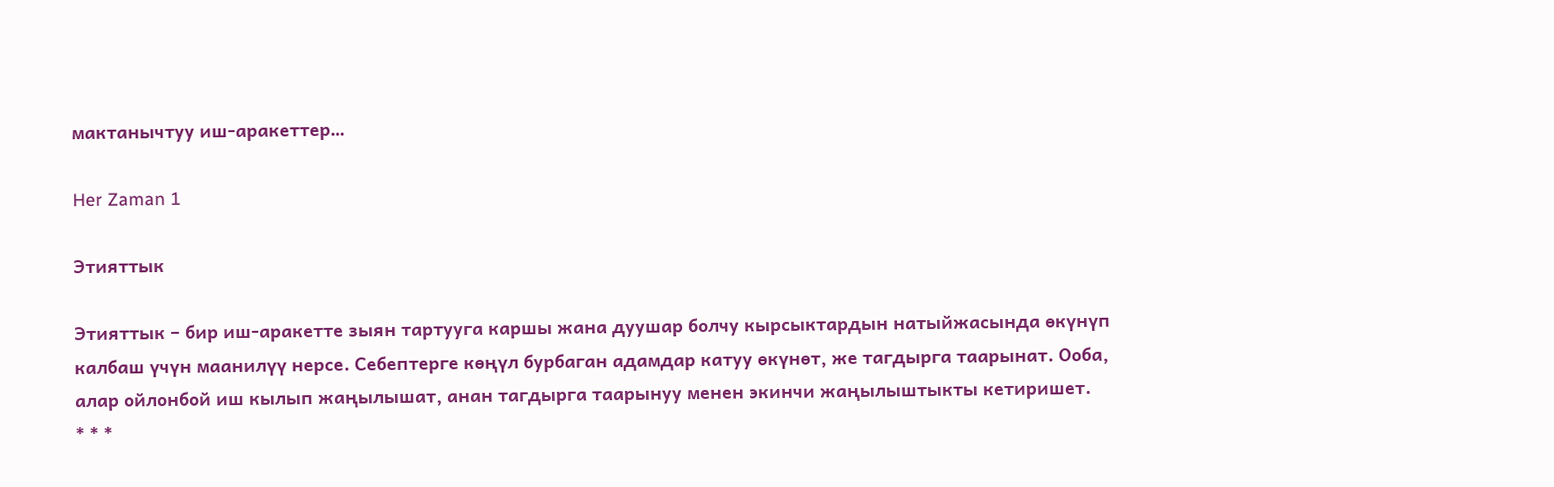мактанычтуу иш-аракеттер…

Her Zaman 1

Этияттык

Этияттык – бир иш-аракетте зыян тартууга каршы жана дуушар болчу кырсыктардын натыйжасында өкүнүп калбаш үчүн маанилүү нерсе. Себептерге көңүл бурбаган адамдар катуу өкүнөт, же тагдырга таарынат. Ооба, алар ойлонбой иш кылып жаңылышат, анан тагдырга таарынуу менен экинчи жаңылыштыкты кетиришет.
* * *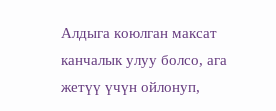Алдыга коюлган максат канчалык улуу болсо, ага жетүү үчүн ойлонуп,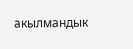акылмандык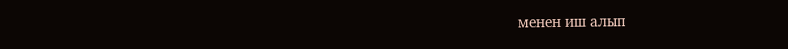менен иш алып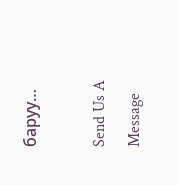баруу…

Send Us A Message